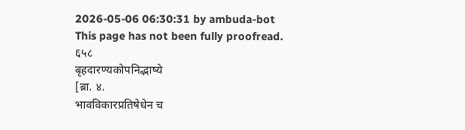2026-05-06 06:30:31 by ambuda-bot
This page has not been fully proofread.
६५८
बृहदारण्यकोपनिद्भाष्ये
[ब्रा. ४.
भावविकारप्रतिषेधेन च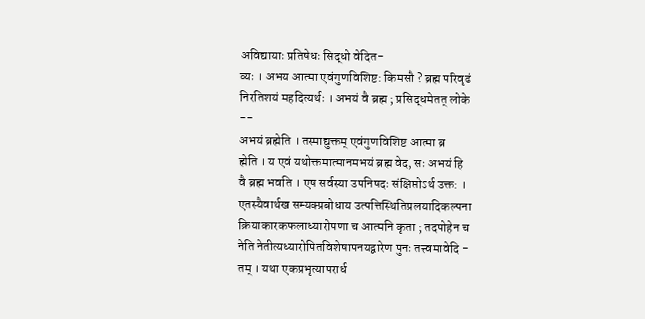अविद्यायाः प्रतिषेधः सिद्धो वेदित-
व्यः । अभय आत्मा एवंगुणविशिष्ट: किमसौ ? ब्रह्म परिवृढं
निरतिशयं महदित्यर्थः । अभयं वै ब्रह्म ; प्रसिद्धमेतत् लोके
--
अभयं ब्रह्मेति । तस्माद्युक्तम् एवंगुणविशिष्ट आत्मा ब्र
ह्मेति । य एवं यथोक्तमात्मानमभयं ब्रह्म वेद, सः अभयं हि
वै ब्रह्म भवति । एष सर्वस्या उपनिषदः संक्षिप्तोऽर्थ उक्त: ।
एतस्यैवार्थख सम्यक्प्रबोधाय उत्पत्तिस्थितिप्रलयादिकल्पना
क्रियाकारकफलाध्यारोपणा च आत्मनि कृता ; तदपोहेन च
नेति नेतीत्यध्यारोपितविशेषापनयद्वारेण पुनः तत्त्वमावेदि -
तम् । यथा एकप्रभृत्यापरार्ध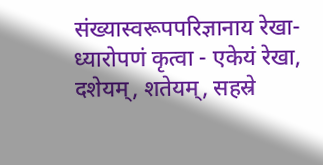संख्यास्वरूपपरिज्ञानाय रेखा-
ध्यारोपणं कृत्वा - एकेयं रेखा, दशेयम्, शतेयम्, सहस्रे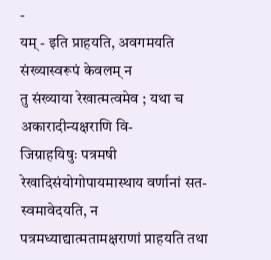-
यम् - इति प्राहयति, अवगमयति संख्यास्वरूपं केवलम् न
तु संख्याया रेखात्मत्वमेव ; यथा च अकारादीन्यक्षराणि वि-
जिग्राहयिषुः पत्रमषी रेखादिसंयोगोपायमास्थाय वर्णानां सत-
स्वमावेदयति, न पत्रमध्याद्यात्मतामक्षराणां प्राहयति तथा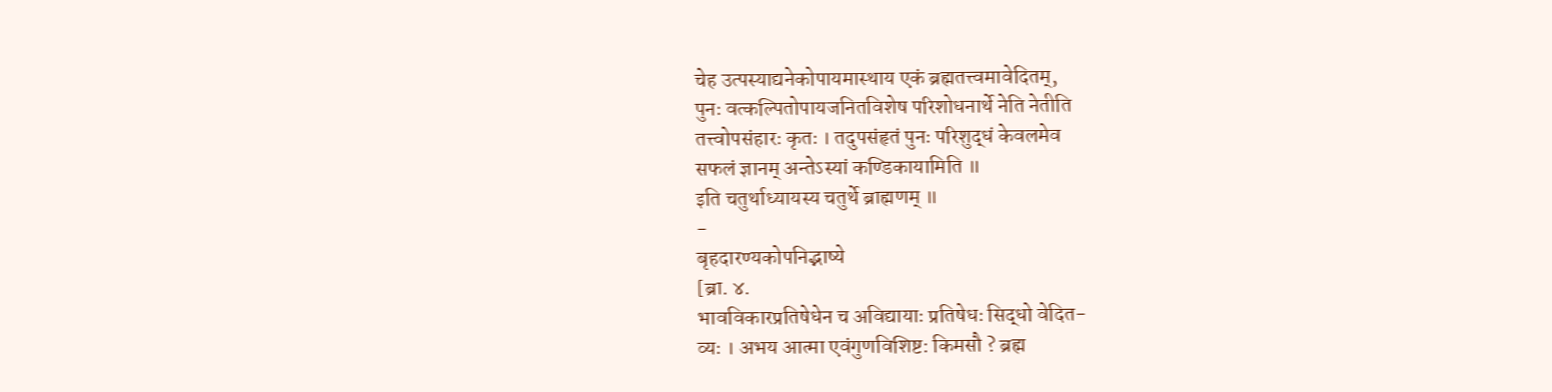चेह उत्पस्याद्यनेकोपायमास्थाय एकं ब्रह्मतत्त्वमावेदितम्,
पुनः वत्कल्पितोपायजनितविशेष परिशोधनार्थे नेति नेतीति
तत्त्वोपसंहारः कृतः । तदुपसंहृतं पुनः परिशुद्धं केवलमेव
सफलं ज्ञानम् अन्तेऽस्यां कण्डिकायामिति ॥
इति चतुर्थाध्यायस्य चतुर्थे ब्राह्मणम् ॥
-
बृहदारण्यकोपनिद्भाष्ये
[ब्रा. ४.
भावविकारप्रतिषेधेन च अविद्यायाः प्रतिषेधः सिद्धो वेदित-
व्यः । अभय आत्मा एवंगुणविशिष्ट: किमसौ ? ब्रह्म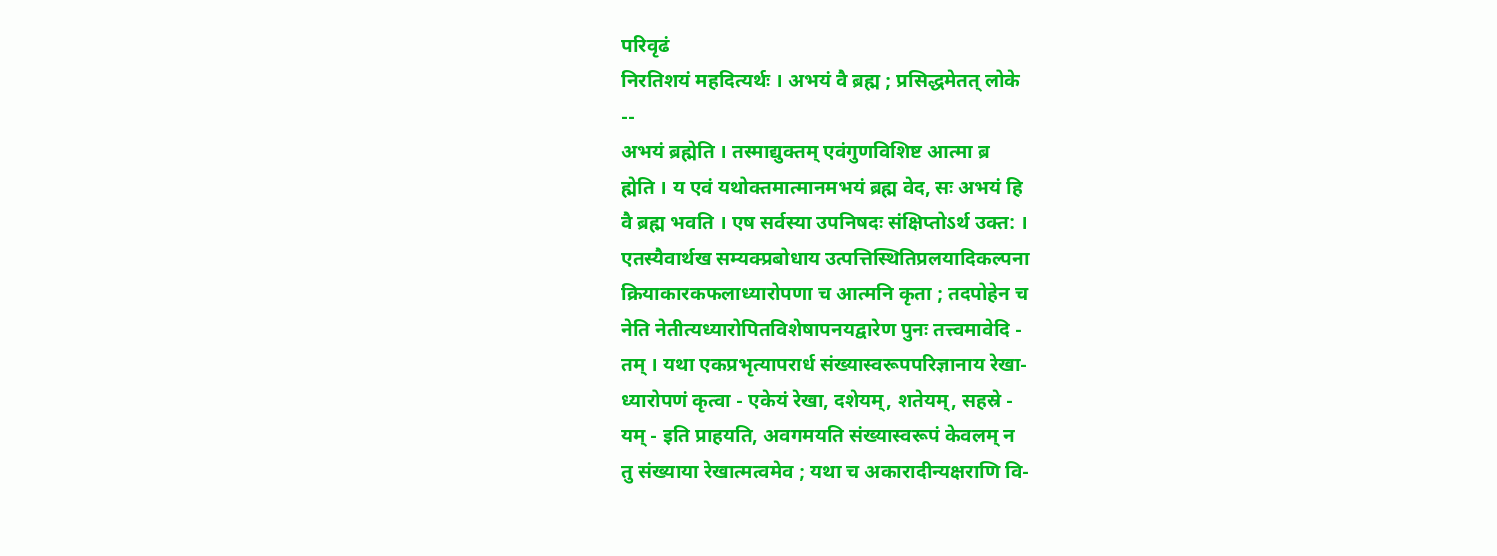परिवृढं
निरतिशयं महदित्यर्थः । अभयं वै ब्रह्म ; प्रसिद्धमेतत् लोके
--
अभयं ब्रह्मेति । तस्माद्युक्तम् एवंगुणविशिष्ट आत्मा ब्र
ह्मेति । य एवं यथोक्तमात्मानमभयं ब्रह्म वेद, सः अभयं हि
वै ब्रह्म भवति । एष सर्वस्या उपनिषदः संक्षिप्तोऽर्थ उक्त: ।
एतस्यैवार्थख सम्यक्प्रबोधाय उत्पत्तिस्थितिप्रलयादिकल्पना
क्रियाकारकफलाध्यारोपणा च आत्मनि कृता ; तदपोहेन च
नेति नेतीत्यध्यारोपितविशेषापनयद्वारेण पुनः तत्त्वमावेदि -
तम् । यथा एकप्रभृत्यापरार्ध संख्यास्वरूपपरिज्ञानाय रेखा-
ध्यारोपणं कृत्वा - एकेयं रेखा, दशेयम्, शतेयम्, सहस्रे -
यम् - इति प्राहयति, अवगमयति संख्यास्वरूपं केवलम् न
तु संख्याया रेखात्मत्वमेव ; यथा च अकारादीन्यक्षराणि वि-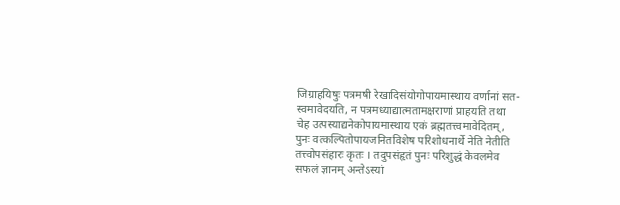जिग्राहयिषुः पत्रमषी रेखादिसंयोगोपायमास्थाय वर्णानां सत-
स्वमावेदयति, न पत्रमध्याद्यात्मतामक्षराणां प्राहयति तथा
चेह उत्पस्याद्यनेकोपायमास्थाय एकं ब्रह्मतत्त्वमावेदितम्,
पुनः वत्कल्पितोपायजनितविशेष परिशोधनार्थे नेति नेतीति
तत्त्वोपसंहारः कृतः । तदुपसंहृतं पुनः परिशुद्धं केवलमेव
सफलं ज्ञानम् अन्तेऽस्यां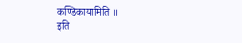कण्डिकायामिति ॥
इति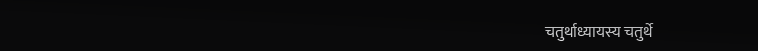चतुर्थाध्यायस्य चतुर्थे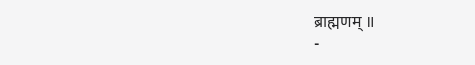ब्राह्मणम् ॥
-